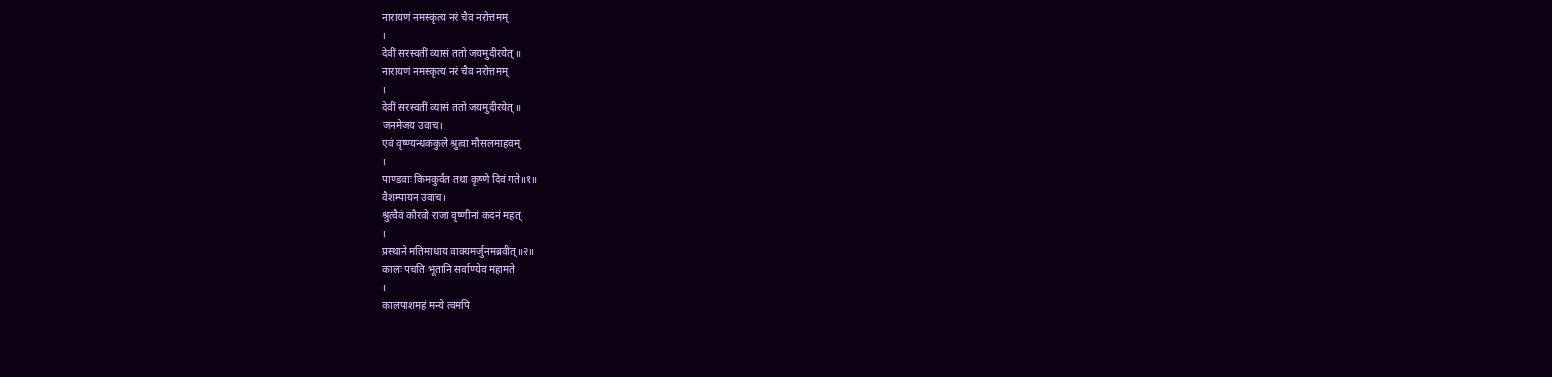नारायणं नमस्कृत्य नरं चैव नरोत्तमम्
।
देवीं सरस्वतीं व्यासं ततो जयमुदीरयेत् ॥
नारायणं नमस्कृत्य नरं चैव नरोत्तमम्
।
देवीं सरस्वतीं व्यासं ततो जयमुदीरयेत् ॥
जनमेजय उवाच।
एवं वृष्ण्यन्धककुले श्रुत्वा मौसलमाहवम्
।
पाण्डवाः किमकुर्वंत तथा कृष्णे दिवं गते॥१॥
वैशम्पायन उवाच।
श्रुत्वैवं कौरवो राजा वृष्णीनां कदनं महत्
।
प्रस्थाने मतिमाधाय वाक्यमर्जुनमब्रवीत्॥२॥
कालः पचति भूतानि सर्वाण्येव महामते
।
कालपाशमहं मन्ये त्वमपि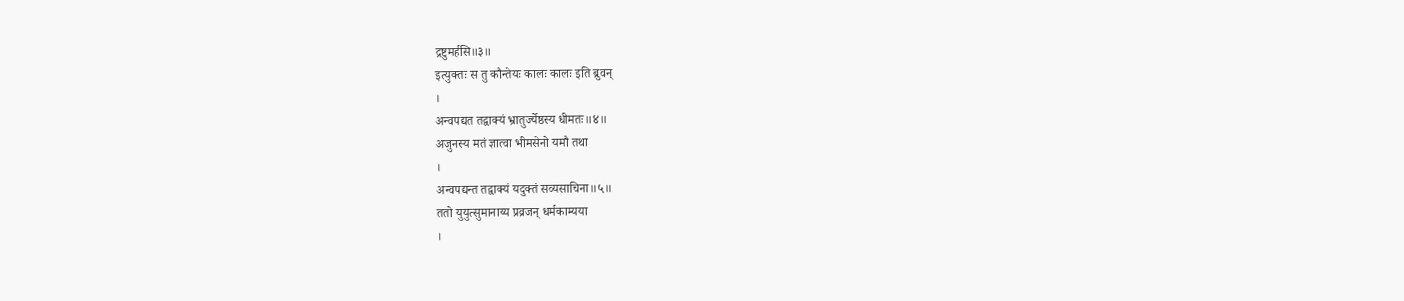द्रष्टुमर्हसि॥३॥
इत्युक्तः स तु कौन्तेयः कालः कालः इति ब्रुवन्
।
अन्वपद्यत तद्वाक्यं भ्रातुर्ज्येष्ठस्य धीमतः॥४॥
अजुनस्य मतं ज्ञात्वा भीमसेनो यमौ तथा
।
अन्वपद्यन्त तद्वाक्यं यदुक्तं सव्यसाचिना॥५॥
ततो युयुत्सुमानाय्य प्रव्रजन् धर्मकाम्यया
।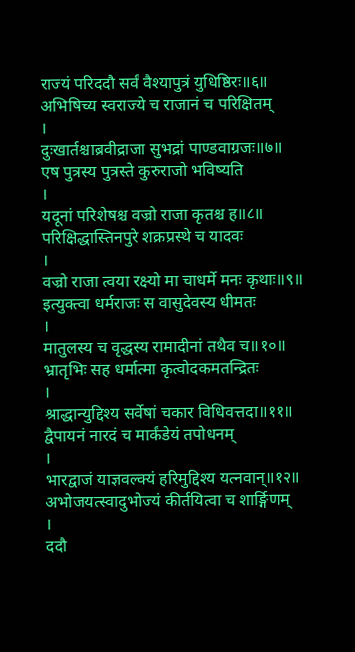राज्यं परिददौ सर्वं वैश्यापुत्रं युधिष्ठिरः॥६॥
अभिषिच्य स्वराज्ये च राजानं च परिक्षितम्
।
दुःखार्तश्चाब्रवीद्राजा सुभद्रां पाण्डवाग्रजः॥७॥
एष पुत्रस्य पुत्रस्ते कुरुराजो भविष्यति
।
यदूनां परिशेषश्च वज्रो राजा कृतश्च ह॥८॥
परिक्षिद्धास्तिनपुरे शक्रप्रस्थे च यादवः
।
वज्रो राजा त्वया रक्ष्यो मा चाधर्मे मनः कृथाः॥९॥
इत्युक्त्वा धर्मराजः स वासुदेवस्य धीमतः
।
मातुलस्य च वृद्धस्य रामादीनां तथैव च॥१०॥
भ्रातृभिः सह धर्मात्मा कृत्वोदकमतन्द्रितः
।
श्राद्धान्युद्दिश्य सर्वेषां चकार विधिवत्तदा॥११॥
द्वैपायनं नारदं च मार्कंडेयं तपोधनम्
।
भारद्वाजं याज्ञवल्क्यं हरिमुद्दिश्य यत्नवान्॥१२॥
अभोजयत्स्वादुभोज्यं कीर्तयित्वा च शार्ङ्गिणम्
।
ददौ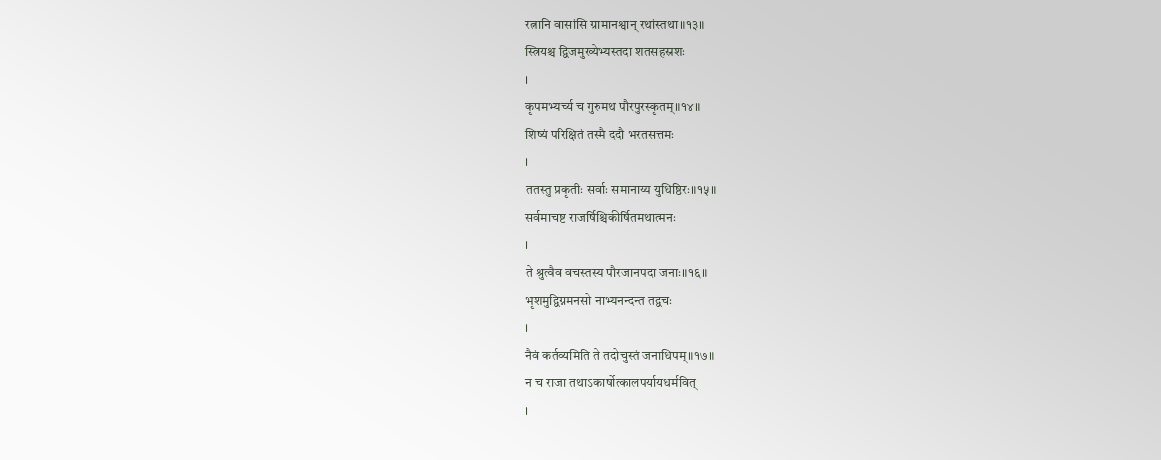रत्नानि वासांसि ग्रामानश्वान् रथांस्तथा॥१३॥
स्त्रियश्च द्विजमुख्येभ्यस्तदा शतसहस्रशः
।
कृपमभ्यर्च्य च गुरुमथ पौरपुरस्कृतम्॥१४॥
शिष्यं परिक्षितं तस्मै ददौ भरतसत्तमः
।
ततस्तु प्रकृतीः सर्वाः समानाय्य युधिष्ठिरः॥१५॥
सर्वमाचष्ट राजर्षिश्चिकीर्षितमथात्मनः
।
ते श्रुत्वैव वचस्तस्य पौरजानपदा जनाः॥१६॥
भृशमुद्विग्नमनसो नाभ्यनन्दन्त तद्वचः
।
नैवं कर्तव्यमिति ते तदोचुस्तं जनाधिपम्॥१७॥
न च राजा तथाऽकार्षोत्कालपर्यायधर्मवित्
।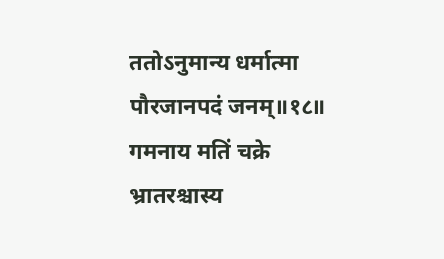ततोऽनुमान्य धर्मात्मा पौरजानपदं जनम्॥१८॥
गमनाय मतिं चक्रे भ्रातरश्चास्य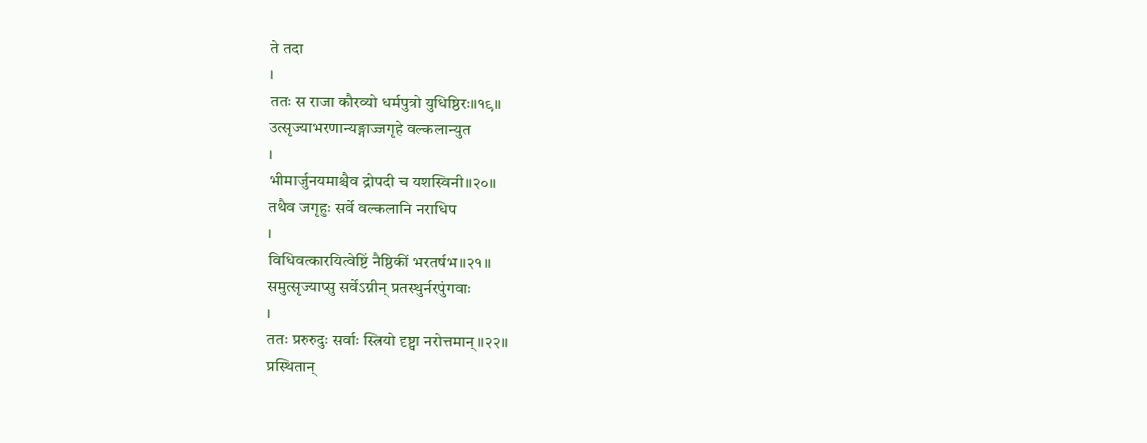ते तदा
।
ततः स राजा कौरव्यो धर्मपुत्रो युधिष्ठिरः॥१९॥
उत्सृज्याभरणान्यङ्गाज्जगृहे वल्कलान्युत
।
भीमार्जुनयमाश्चैव द्रोपदी च यशस्विनी॥२०॥
तथैव जगृहुः सर्वे वल्कलानि नराधिप
।
विधिवत्कारयित्वेष्टिं नैष्ठिकीं भरतर्षभ॥२१॥
समुत्सृज्याप्सु सर्वेऽग्नीन् प्रतस्थुर्नरपुंगवाः
।
ततः प्ररुरुदुः सर्वाः स्त्रियो दृष्ट्वा नरोत्तमान्॥२२॥
प्रस्थितान्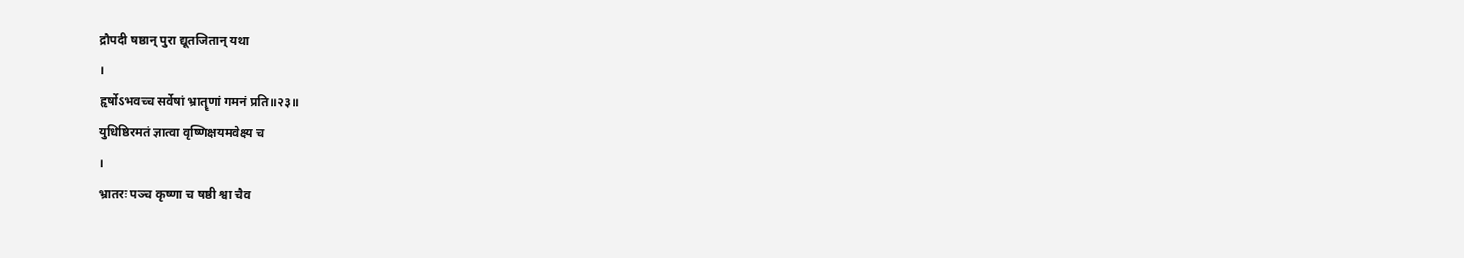द्रौपदी षष्ठान् पुरा द्यूतजितान् यथा
।
हृर्षोऽभवच्च सर्वेषां भ्रातॄणां गमनं प्रति॥२३॥
युधिष्ठिरमतं ज्ञात्वा वृष्णिक्षयमवेक्ष्य च
।
भ्रातरः पञ्च कृष्णा च षष्ठी श्वा चैव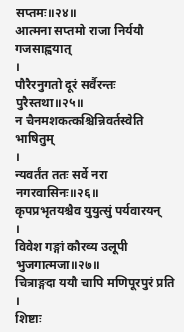सप्तमः॥२४॥
आत्मना सप्तमो राजा निर्ययौ गजसाह्वयात्
।
पौरैरनुगतो दूरं सर्वैरन्तः पुरैस्तथा॥२५॥
न चैनमशकत्कश्चिन्निवर्तस्वेति भाषितुम्
।
न्यवर्तंत ततः सर्वे नरा नगरवासिनः॥२६॥
कृपप्रभृतयश्चैव युयुत्सुं पर्यवारयन्
।
विवेश गङ्गां कौरव्य उलूपी भुजगात्मजा॥२७॥
चित्राङ्गदा ययौ चापि मणिपूरपुरं प्रति
।
शिष्टाः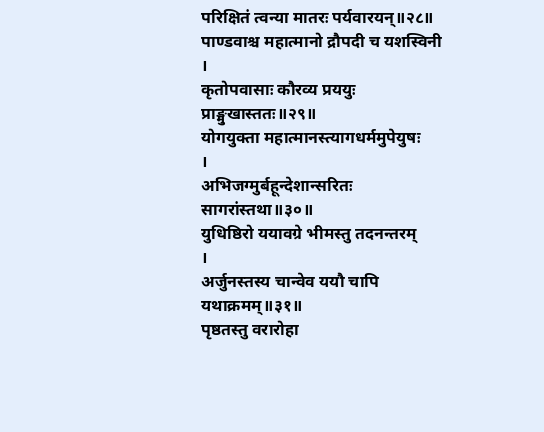परिक्षितं त्वन्या मातरः पर्यवारयन्॥२८॥
पाण्डवाश्च महात्मानो द्रौपदी च यशस्विनी
।
कृतोपवासाः कौरव्य प्रययुः प्राङ्मुखास्ततः॥२९॥
योगयुक्ता महात्मानस्त्यागधर्ममुपेयुषः
।
अभिजग्मुर्बहून्देशान्सरितः सागरांस्तथा॥३०॥
युधिष्ठिरो ययावग्रे भीमस्तु तदनन्तरम्
।
अर्जुनस्तस्य चान्वेव ययौ चापि यथाक्रमम्॥३१॥
पृष्ठतस्तु वरारोहा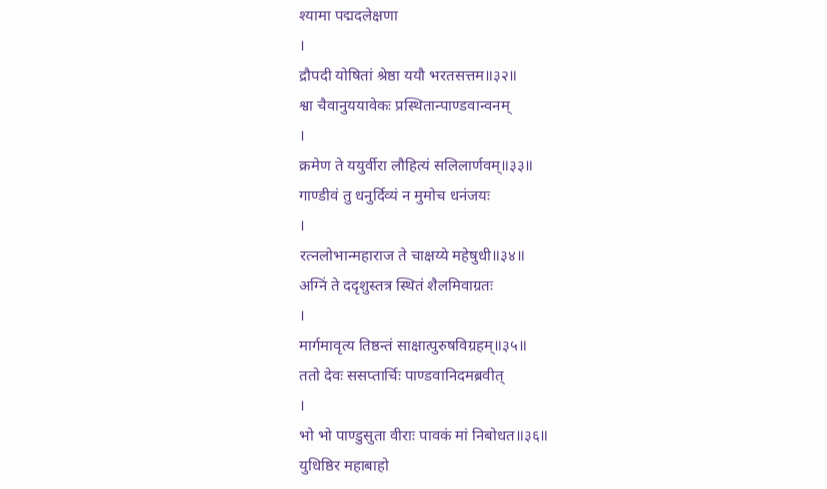श्यामा पद्मदलेक्षणा
।
द्रौपदी योषितां श्रेष्ठा ययौ भरतसत्तम॥३२॥
श्वा चैवानुययावेकः प्रस्थितान्पाण्डवान्वनम्
।
क्रमेण ते ययुर्वीरा लौहित्यं सलिलार्णवम्॥३३॥
गाण्डीवं तु धनुर्दिव्यं न मुमोच धनंजयः
।
रत्नलोभान्महाराज ते चाक्षय्ये महेषुधी॥३४॥
अग्निं ते ददृशुस्तत्र स्थितं शैलमिवाग्रतः
।
मार्गमावृत्य तिष्ठन्तं साक्षात्पुरुषविग्रहम्॥३५॥
ततो देवः ससप्तार्चिः पाण्डवानिदमब्रवीत्
।
भो भो पाण्डुसुता वीराः पावकं मां निबोधत॥३६॥
युधिष्ठिर महाबाहो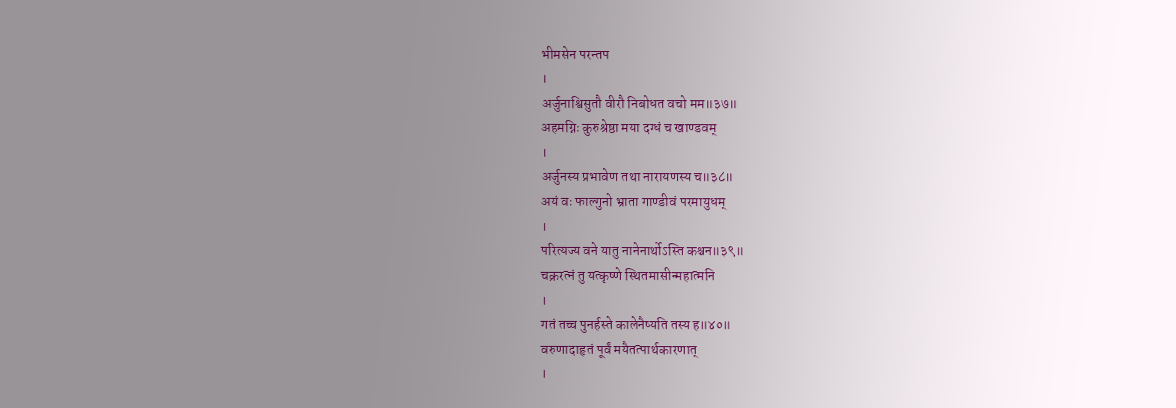भीमसेन परन्तप
।
अर्जुनाश्विसुतौ वीरौ निबोधत वचो मम॥३७॥
अहमग्निः कुरुश्रेष्ठा मया दग्धं च खाण्डवम्
।
अर्जुनस्य प्रभावेण तथा नारायणस्य च॥३८॥
अयं वः फाल्गुनो भ्राता गाण्डीवं परमायुधम्
।
परित्यज्य वने यातु नानेनार्थोऽस्ति कश्चन॥३९॥
चक्ररत्नं तु यत्कृष्णे स्थितमासीन्महात्मनि
।
गतं तच्च पुनर्हस्ते कालेनैष्यति तस्य ह॥४०॥
वरुणादाहृतं पूर्वं मयैतत्पार्थकारणात्
।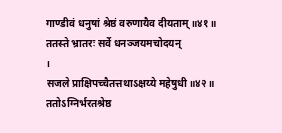गाण्डीवं धनुषां श्रेष्ठं वरुणायैव दीयताम्॥४१॥
ततस्ते भ्रातरः सर्वे धनञ्जयमचोदयन्
।
सजले प्राक्षिपच्चैतत्तथाऽक्षय्ये महेषुधी॥४२॥
ततोऽग्निर्भरतश्रेष्ठ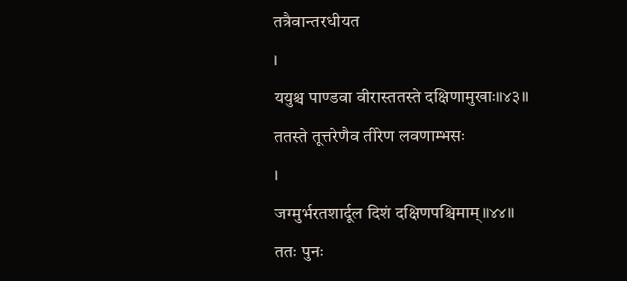तत्रैवान्तरधीयत
।
ययुश्च पाण्डवा वीरास्ततस्ते दक्षिणामुखाः॥४३॥
ततस्ते तूत्तरेणैव तीरेण लवणाम्भसः
।
जग्मुर्भरतशार्दूल दिशं दक्षिणपश्चिमाम्॥४४॥
ततः पुनः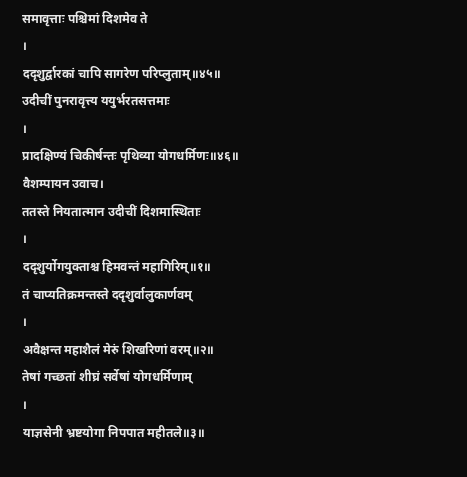समावृत्ताः पश्चिमां दिशमेव ते
।
ददृशुर्द्वारकां चापि सागरेण परिप्लुताम्॥४५॥
उदीचीं पुनरावृत्त्य ययुर्भरतसत्तमाः
।
प्रादक्षिण्यं चिकीर्षन्तः पृथिव्या योगधर्मिणः॥४६॥
वैशम्पायन उवाच।
ततस्ते नियतात्मान उदीचीं दिशमास्थिताः
।
ददृशुर्योगयुक्ताश्च हिमवन्तं महागिरिम्॥१॥
तं चाप्यतिक्रमन्तस्ते ददृशुर्वालुकार्णवम्
।
अवैक्षन्त महाशैलं मेरुं शिखरिणां वरम्॥२॥
तेषां गच्छतां शीघ्रं सर्वेषां योगधर्मिणाम्
।
याज्ञसेनी भ्रष्टयोगा निपपात महीतले॥३॥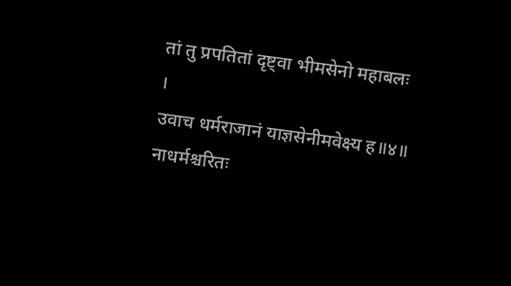तां तु प्रपतितां दृष्ट्वा भीमसेनो महाबलः
।
उवाच धर्मराजानं याज्ञसेनीमवेक्ष्य ह॥४॥
नाधर्मश्चरितः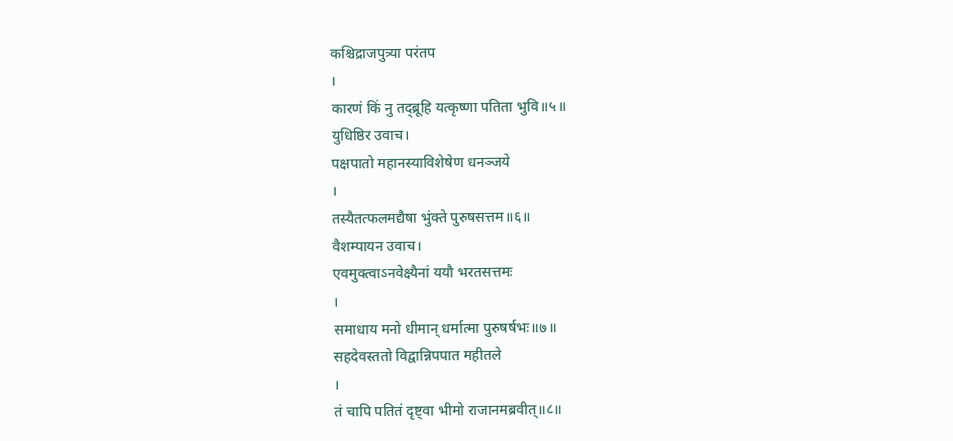कश्चिद्राजपुत्र्या परंतप
।
कारणं किं नु तद्ब्रूहि यत्कृष्णा पतिता भुवि॥५॥
युधिष्ठिर उवाच।
पक्षपातो महानस्याविशेषेण धनञ्जये
।
तस्यैतत्फलमद्यैषा भुंक्ते पुरुषसत्तम॥६॥
वैशम्पायन उवाच।
एवमुक्त्वाऽनवेक्ष्यैनां ययौ भरतसत्तमः
।
समाधाय मनो धीमान् धर्मात्मा पुरुषर्षभः॥७॥
सहदेवस्ततो विद्वान्निपपात महीतले
।
तं चापि पतितं दृष्ट्वा भीमो राजानमब्रवीत्॥८॥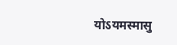योऽयमस्मासु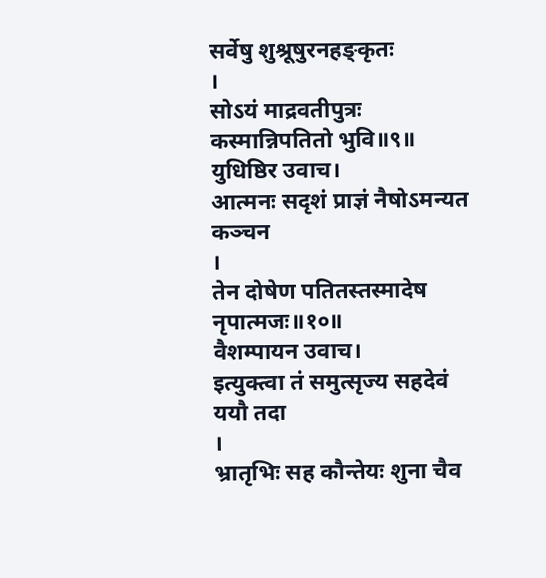सर्वेषु शुश्रूषुरनहङ्कृतः
।
सोऽयं माद्रवतीपुत्रः कस्मान्निपतितो भुवि॥९॥
युधिष्ठिर उवाच।
आत्मनः सदृशं प्राज्ञं नैषोऽमन्यत कञ्चन
।
तेन दोषेण पतितस्तस्मादेष नृपात्मजः॥१०॥
वैशम्पायन उवाच।
इत्युक्त्वा तं समुत्सृज्य सहदेवं ययौ तदा
।
भ्रातृभिः सह कौन्तेयः शुना चैव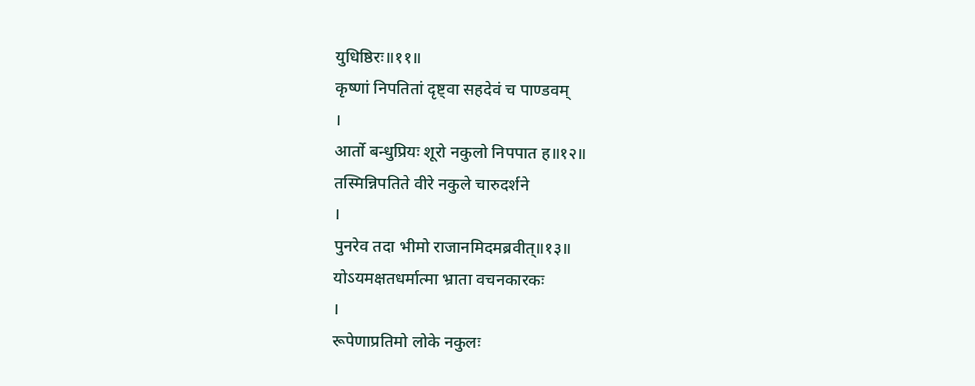युधिष्ठिरः॥११॥
कृष्णां निपतितां दृष्ट्वा सहदेवं च पाण्डवम्
।
आर्तो बन्धुप्रियः शूरो नकुलो निपपात ह॥१२॥
तस्मिन्निपतिते वीरे नकुले चारुदर्शने
।
पुनरेव तदा भीमो राजानमिदमब्रवीत्॥१३॥
योऽयमक्षतधर्मात्मा भ्राता वचनकारकः
।
रूपेणाप्रतिमो लोके नकुलः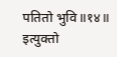पतितो भुवि॥१४॥
इत्युक्तो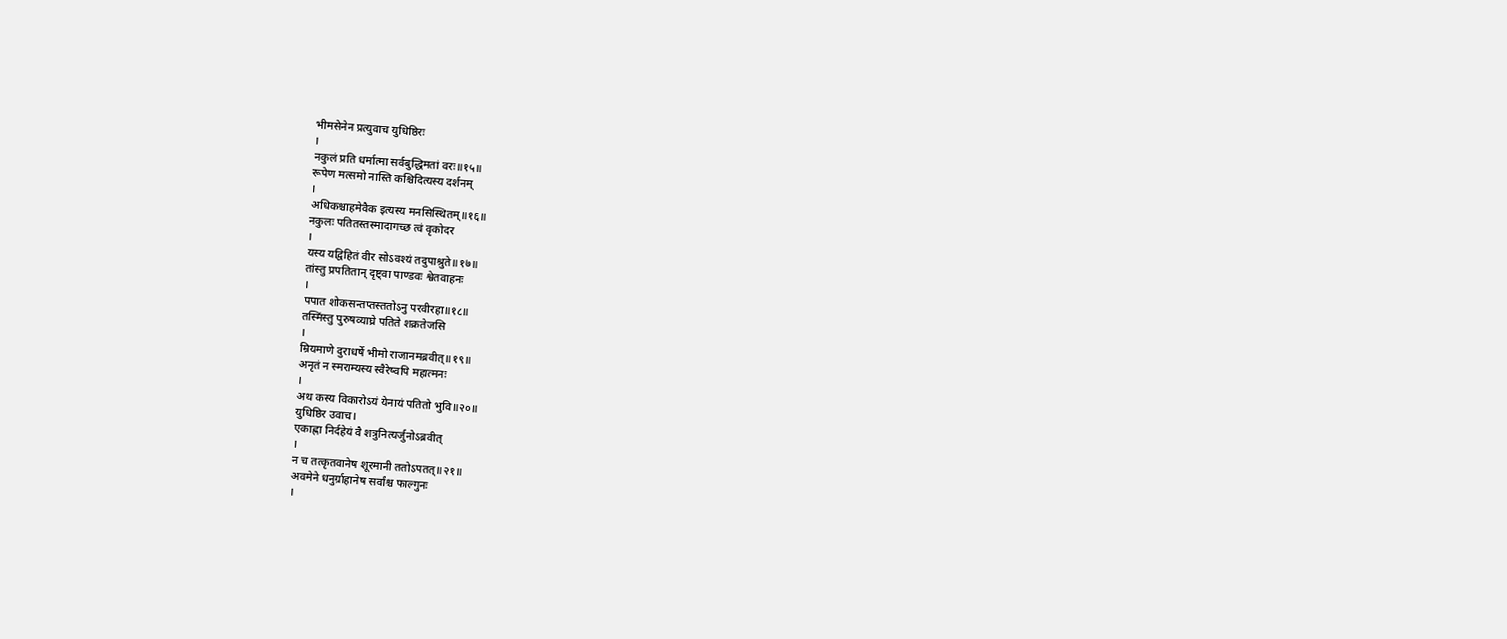भीमसेनेन प्रत्युवाच युधिष्ठिरः
।
नकुलं प्रति धर्मात्मा सर्वबुद्धिमतां वरः॥१५॥
रूपेण मत्समो नास्ति कश्चिदित्यस्य दर्शनम्
।
अधिकश्चाहमेवैक इत्यस्य मनसिस्थितम्॥१६॥
नकुलः पतितस्तस्मादागच्छ त्वं वृकोदर
।
यस्य यद्विहितं वीर सोऽवश्यं तदुपाश्रुते॥१७॥
तांस्तु प्रपतितान् दृष्ट्वा पाण्डवः श्वेतवाहनः
।
पपात शोकसन्तप्तस्ततोऽनु परवीरहा॥१८॥
तस्मिंस्तु पुरुषव्याघ्रे पतिते शक्रतेजसि
।
म्रियमाणे दुराधर्षे भीमो राजानमब्रवीत्॥१९॥
अनृतं न स्मराम्यस्य स्वैरेष्वपि महात्मनः
।
अथ कस्य विकारोऽयं येनायं पतितो भुवि॥२०॥
युधिष्ठिर उवाच।
एकाह्ना निर्दहेयं वै शत्रुनित्यर्जुनोऽब्रवीत्
।
न च तत्कृतवानेष शूरमानी ततोऽपतत्॥२१॥
अवमेने धनुर्ग्राहानेष सर्वांश्च फाल्गुनः
।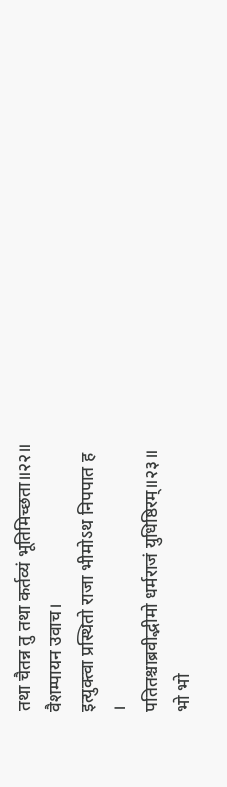तथा चैतन्न तु तथा कर्तव्यं भूतिमिच्छता॥२२॥
वैशम्पायन उवाच।
इत्युक्त्वा प्रस्थितो राजा भीमोऽथ निपपात ह
।
पतितश्चाब्रवीद्भीमो धर्मराजं युधिष्ठिरम्॥२३॥
भो भो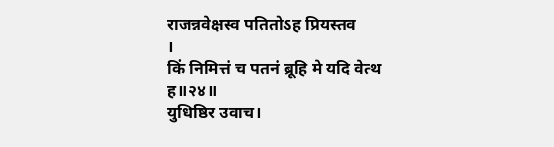राजन्नवेक्षस्व पतितोऽह प्रियस्तव
।
किं निमित्तं च पतनं ब्रूहि मे यदि वेत्थ ह॥२४॥
युधिष्ठिर उवाच।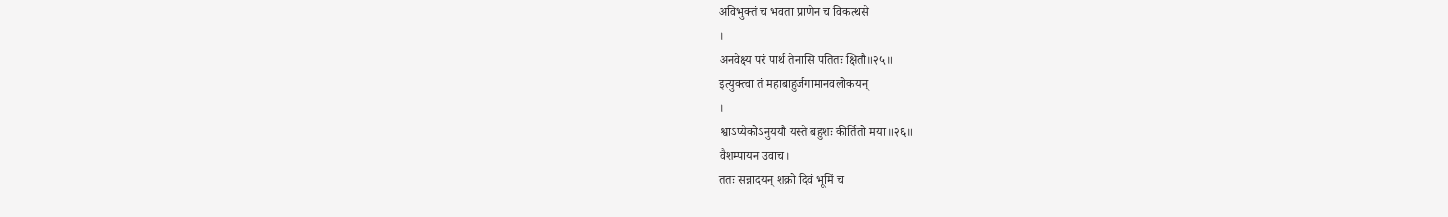अविभुक्तं च भवता प्राणेन च विकत्थसे
।
अनवेक्ष्य परं पार्थ तेनासि पतितः क्षितौ॥२५॥
इत्युक्त्वा तं महाबाहुर्जगामानवलोकयन्
।
श्वाऽप्येकोऽनुययौ यस्ते बहुशः कीर्तितो मया॥२६॥
वैशम्पायन उवाच।
ततः सन्नादयन् शक्रो दिवं भूमिं च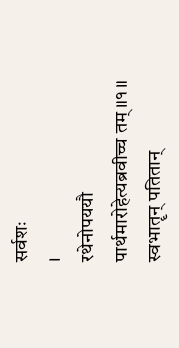सर्वशः
।
रथेनोपययौ पार्थमारोहेत्यब्रवीच्च तम्॥१॥
स्वभातॄन् पतितान्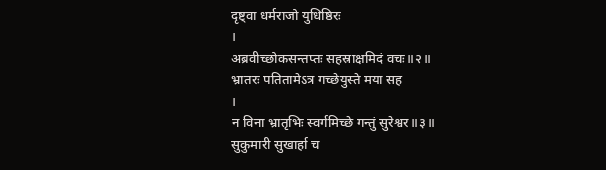दृष्ट्वा धर्मराजो युधिष्ठिरः
।
अब्रवीच्छोकसन्तप्तः सहस्राक्षमिदं वचः॥२॥
भ्रातरः पतितामेऽत्र गच्छेयुस्ते मया सह
।
न विना भ्रातृभिः स्वर्गमिच्छे गन्तुं सुरेश्वर॥३॥
सुकुमारी सुखार्हा च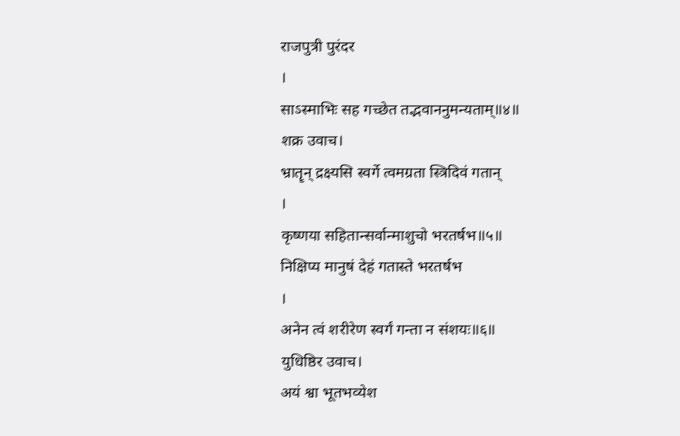राजपुत्री पुरंदर
।
साऽस्माभिः सह गच्छेत तद्भवाननुमन्यताम्॥४॥
शक्र उवाच।
भ्रातॄन् द्रक्ष्यसि स्वर्गे त्वमग्रता स्त्रिदिवं गतान्
।
कृष्णया सहितान्सर्वान्माशुचो भरतर्षभ॥५॥
निक्षिप्य मानुषं देहं गतास्ते भरतर्षभ
।
अनेन त्वं शरीरेण स्वर्गं गन्ता न संशयः॥६॥
युधिष्ठिर उवाच।
अयं श्वा भूतभव्येश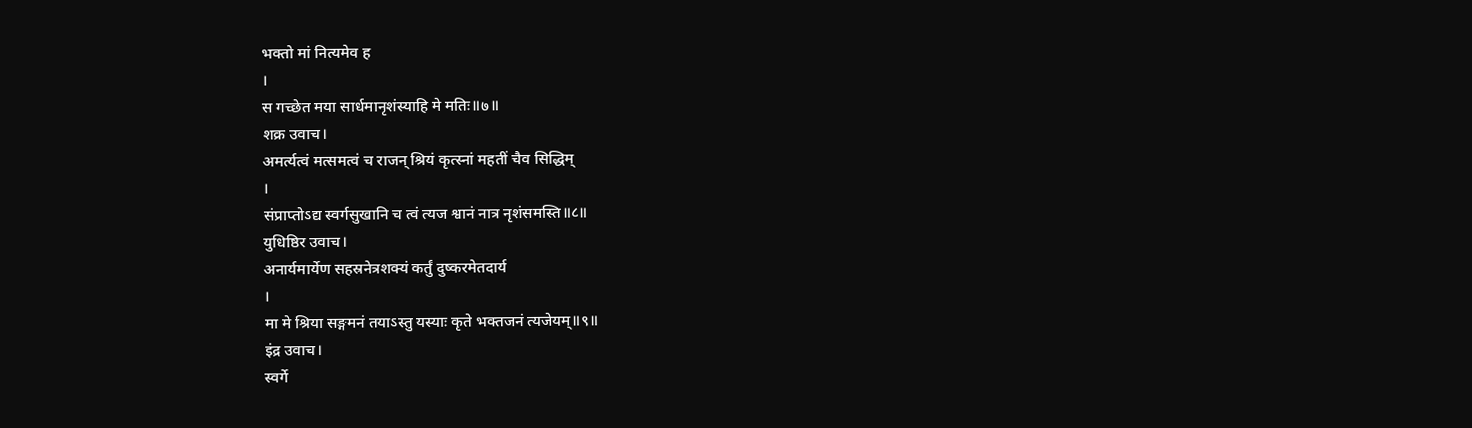भक्तो मां नित्यमेव ह
।
स गच्छेत मया सार्धमानृशंस्याहि मे मतिः॥७॥
शक्र उवाच।
अमर्त्यत्वं मत्समत्वं च राजन् श्रियं कृत्स्नां महतीं चैव सिद्धिम्
।
संप्राप्तोऽद्य स्वर्गसुखानि च त्वं त्यज श्वानं नात्र नृशंसमस्ति॥८॥
युधिष्ठिर उवाच।
अनार्यमार्येण सहस्रनेत्रशक्यं कर्तुं दुष्करमेतदार्य
।
मा मे श्रिया सङ्गमनं तयाऽस्तु यस्याः कृते भक्तजनं त्यजेयम्॥९॥
इंद्र उवाच।
स्वर्गे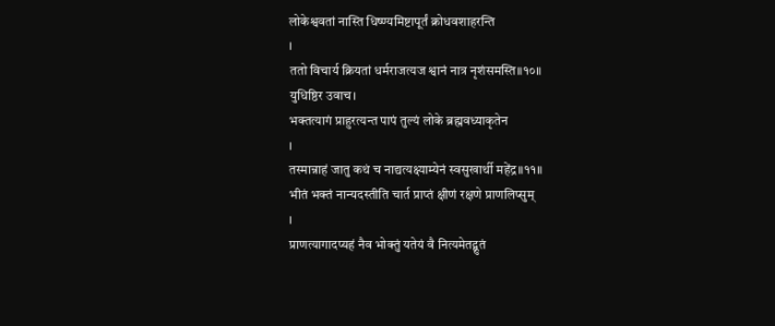लोकेश्ववतां नास्ति धिष्ण्यमिष्टापूर्तं क्रोधवशाहरन्ति
।
ततो विचार्य क्रियतां धर्मराजत्यज श्वानं नात्र नृशंसमस्ति॥१०॥
युधिष्ठिर उवाच।
भक्तत्यागं प्राहुरत्यन्त पापं तुल्यं लोके ब्रह्मवध्याकृतेन
।
तस्मान्नाहं जातु कथं च नाद्यत्यक्ष्याम्येनं स्वसुखार्थी महेंद्र॥११॥
भीतं भक्तं नान्यदस्तीति चार्त प्राप्तं क्षीणं रक्षणे प्राणलिप्सुम्
।
प्राणत्यागादप्यहं नैव भोक्तुं यतेयं वै नित्यमेतद्ब्रुतं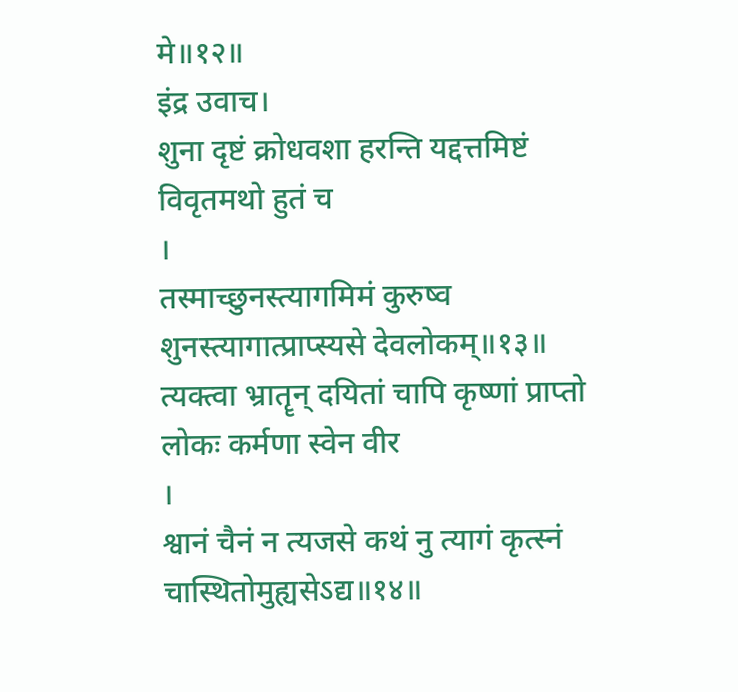मे॥१२॥
इंद्र उवाच।
शुना दृष्टं क्रोधवशा हरन्ति यद्दत्तमिष्टं विवृतमथो हुतं च
।
तस्माच्छुनस्त्यागमिमं कुरुष्व शुनस्त्यागात्प्राप्स्यसे देवलोकम्॥१३॥
त्यक्त्वा भ्रातॄन् दयितां चापि कृष्णां प्राप्तो लोकः कर्मणा स्वेन वीर
।
श्वानं चैनं न त्यजसे कथं नु त्यागं कृत्स्नं चास्थितोमुह्यसेऽद्य॥१४॥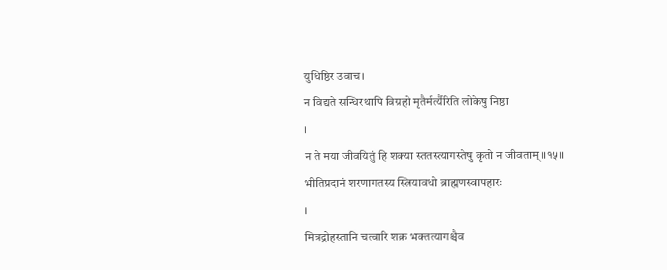युधिष्ठिर उवाच।
न विद्यते सन्धिरथापि विग्रहो मृतैर्मर्त्यैरिति लोकेषु निष्ठा
।
न ते मया जीवयितुं हि शक्या स्ततस्त्यागस्तेषु कृतो न जीवताम्॥१५॥
भीतिप्रदानं शरणागतस्य स्त्रियावधो ब्राह्मणस्वापहारः
।
मित्रद्रोहस्तानि चत्वारि शक्र भक्तत्यागश्चैव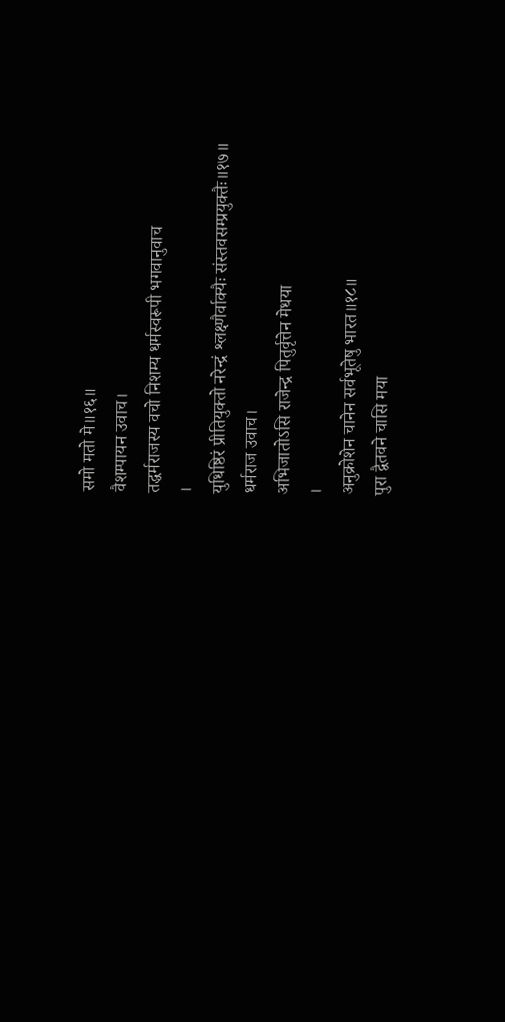समो मतो मे॥१६॥
वैशम्पायन उवाच।
तद्धर्मराजस्य वचो निशम्य धर्मस्वरूपी भगवानुवाच
।
युधिष्ठिरं प्रीतियुक्तो नरेन्द्रं श्लक्ष्णैर्वाक्यैः संस्तवसम्प्रयुक्तैः॥१७॥
धर्मराज उवाच।
अभिजातोऽसि राजेन्द्र पितुर्वृत्तेन मेधया
।
अनुक्रोशेन चानेन सर्वभूतेषु भारत॥१८॥
पुरा द्वैतवने चासि मया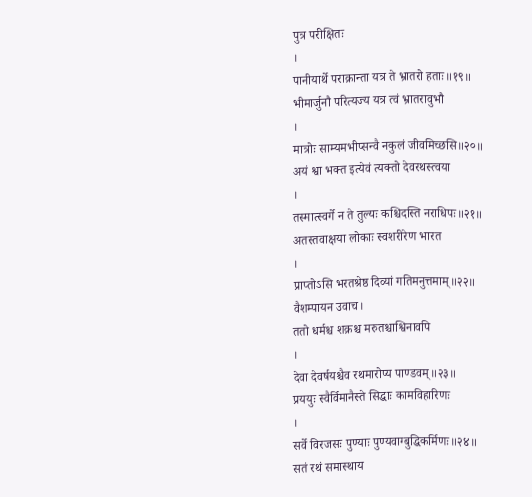पुत्र परीक्षितः
।
पानीयार्थे पराक्रान्ता यत्र ते भ्रातरो हताः॥१९॥
भीमार्जुनौ परित्यज्य यत्र त्वं भ्रातरावुभौ
।
मात्रोः साम्यमभीप्सन्वै नकुलं जीवमिच्छसि॥२०॥
अयं श्वा भक्त इत्येवं त्यक्तो देवरथस्त्वया
।
तस्मात्स्वर्गे न ते तुल्यः कश्चिदस्ति नराधिपः॥२१॥
अतस्तवाक्षया लोकाः स्वशरीरेण भारत
।
प्राप्तोऽसि भरतश्रेष्ठ दिव्यां गतिमनुत्तमाम्॥२२॥
वैशम्पायन उवाच।
ततो धर्मश्च शक्रश्च मरुतश्चाश्विनावपि
।
देवा देवर्षयश्चैव रथमारोप्य पाण्डवम्॥२३॥
प्रययुः स्वैर्विमानैस्ते सिद्धाः कामविहारिणः
।
सर्वे विरजसः पुण्याः पुण्यवाग्बुद्धिकर्मिणः॥२४॥
सतं रथं समास्थाय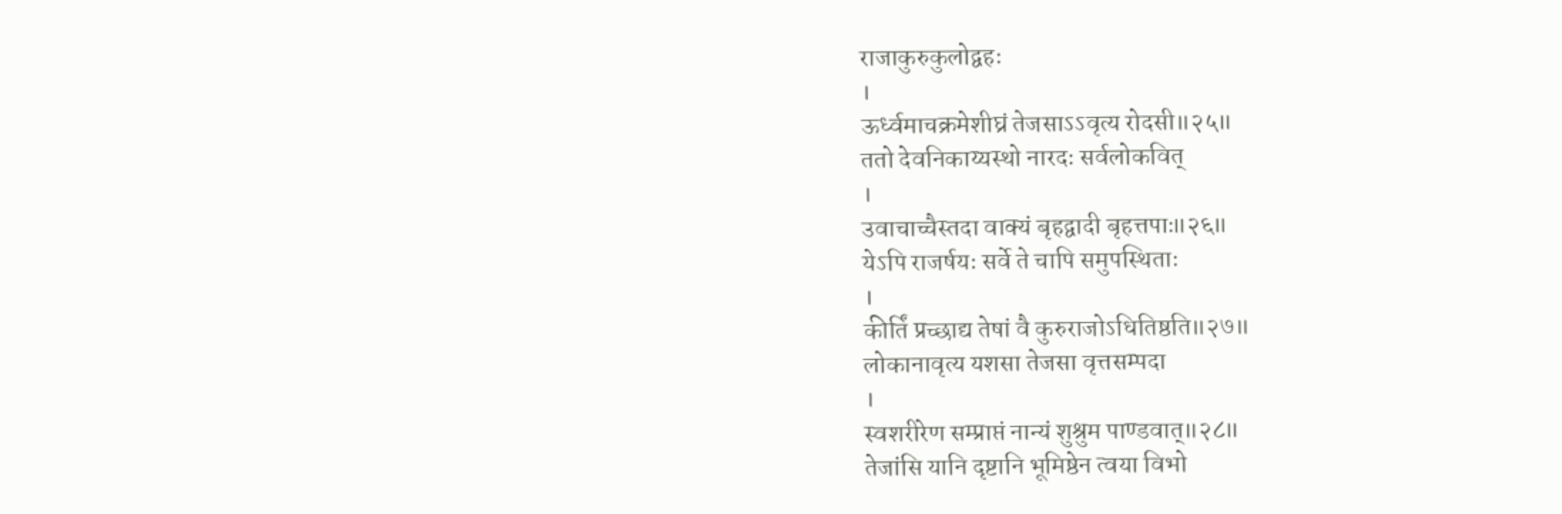राजाकुरुकुलोद्वहः
।
ऊर्ध्वमाचक्रमेशीघ्रं तेजसाऽऽवृत्य रोदसी॥२५॥
ततो देवनिकाय्यस्थो नारदः सर्वलोकवित्
।
उवाचाच्चैस्तदा वाक्यं बृहद्वादी बृहत्तपाः॥२६॥
येऽपि राजर्षयः सर्वे ते चापि समुपस्थिताः
।
कीर्तिं प्रच्छाद्य तेषां वै कुरुराजोऽधितिष्ठति॥२७॥
लोकानावृत्य यशसा तेजसा वृत्तसम्पदा
।
स्वशरीरेण सम्प्राप्तं नान्यं शुश्रुम पाण्डवात्॥२८॥
तेजांसि यानि दृष्टानि भूमिष्ठेन त्वया विभो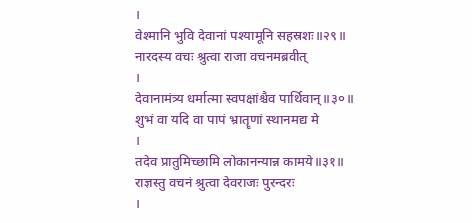।
वेश्मानि भुवि देवानां पश्यामूनि सहस्रशः॥२९॥
नारदस्य वचः श्रुत्वा राजा वचनमब्रवीत्
।
देवानामंत्र्य धर्मात्मा स्वपक्षांश्चैव पार्थिवान्॥३०॥
शुभं वा यदि वा पापं भ्रातॄणां स्थानमद्य मे
।
तदेव प्रातुमिच्छामि लोकानन्यान्न कामये॥३१॥
राज्ञस्तु वचनं श्रुत्वा देवराजः पुरन्दरः
।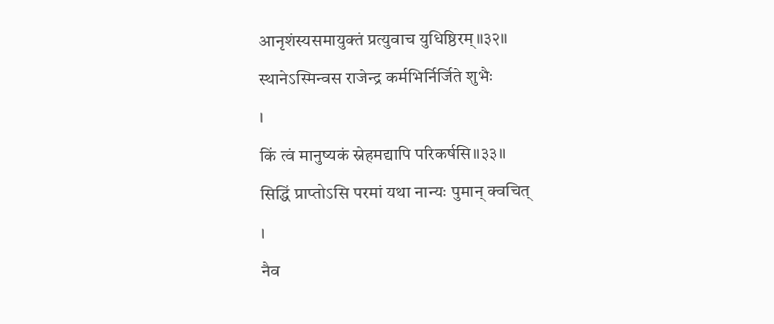आनृशंस्यसमायुक्तं प्रत्युवाच युधिष्ठिरम्॥३२॥
स्थानेऽस्मिन्वस राजेन्द्र कर्मभिर्निर्जिते शुभैः
।
किं त्वं मानुष्यकं स्नेहमद्यापि परिकर्षसि॥३३॥
सिद्धिं प्राप्तोऽसि परमां यथा नान्यः पुमान् क्वचित्
।
नैव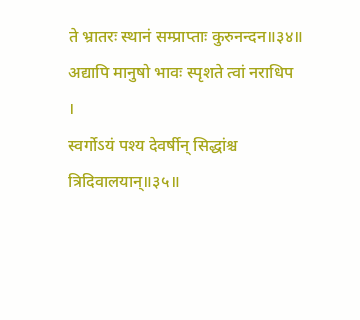ते भ्रातरः स्थानं सम्प्राप्ताः कुरुनन्दन॥३४॥
अद्यापि मानुषो भावः स्पृशते त्वां नराधिप
।
स्वर्गोऽयं पश्य देवर्षीन् सिद्धांश्च त्रिदिवालयान्॥३५॥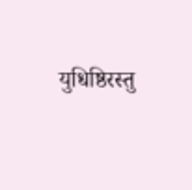युधिष्ठिरस्तु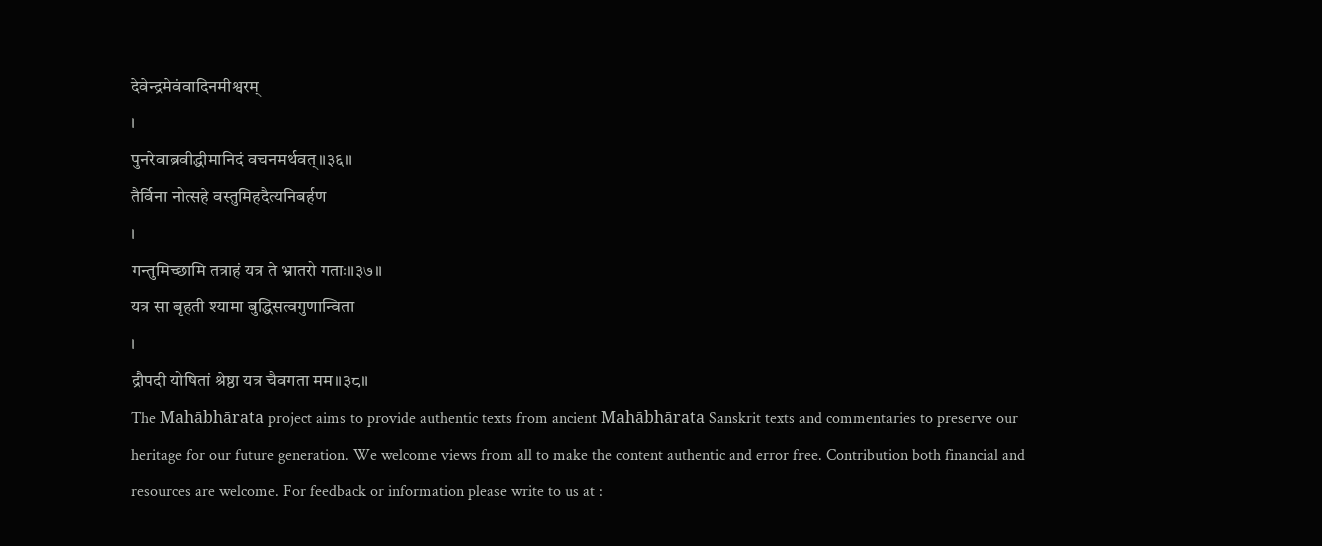देवेन्द्रमेवंवादिनमीश्वरम्
।
पुनरेवाब्रवीद्धीमानिदं वचनमर्थवत्॥३६॥
तैर्विना नोत्सहे वस्तुमिहदैत्यनिबर्हण
।
गन्तुमिच्छामि तत्राहं यत्र ते भ्रातरो गताः॥३७॥
यत्र सा बृहती श्यामा बुद्धिसत्वगुणान्विता
।
द्रौपदी योषितां श्रेष्ठा यत्र चैवगता मम॥३८॥
The Mahābhārata project aims to provide authentic texts from ancient Mahābhārata Sanskrit texts and commentaries to preserve our heritage for our future generation. We welcome views from all to make the content authentic and error free. Contribution both financial and resources are welcome. For feedback or information please write to us at :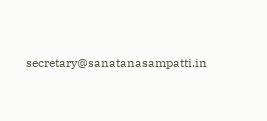secretary@sanatanasampatti.in